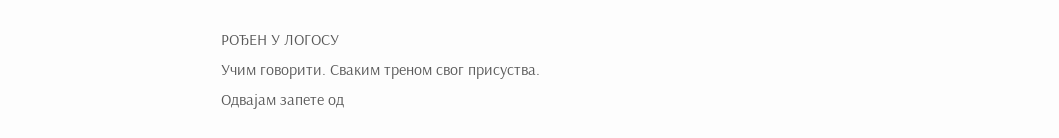РОЂЕН У ЛОГОСУ
Учим говорити. Сваким треном свог присуства.
Одвајам запете од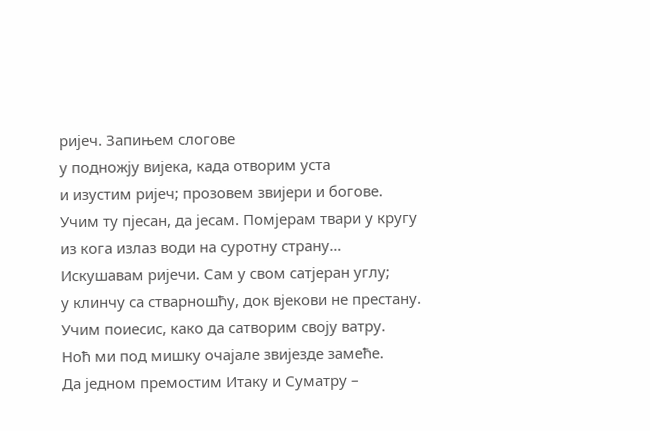ријеч. Запињем слогове
у подножју вијека, када отворим уста
и изустим ријеч; прозовем звијери и богове.
Учим ту пјесан, да јесам. Помјерам твари у кругу
из кога излаз води на суротну страну…
Искушавам ријечи. Сам у свом сатјеран углу;
у клинчу са стварношћу, док вјекови не престану.
Учим поиесис, како да сатворим своју ватру.
Ноћ ми под мишку очајале звијезде замеће.
Да једном премостим Итаку и Суматру –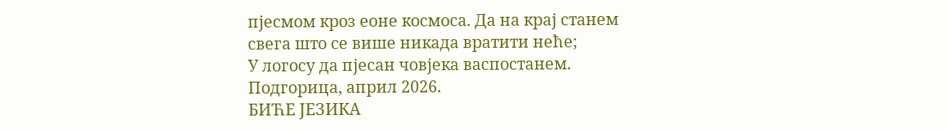пјесмом кроз еоне космоса. Да на крај станем
свега што се више никада вратити неће;
У логосу да пјесан човјека васпостанем.
Подгорица, април 2026.
БИЋЕ ЈЕЗИКА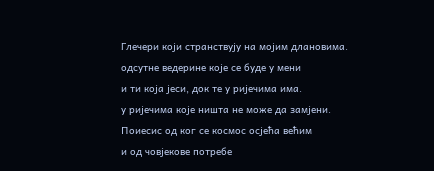Глечери који странствују на мојим длановима.
одсутне ведерине које се буде у мени
и ти која јеси, док те у ријечима има.
у ријечима које ништа не може да замјени.
Поиесис од ког се космос осјећа већим
и од човјекове потребе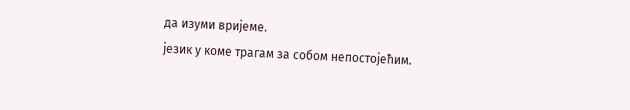да изуми вријеме.
језик у коме трагам за собом непостојећим.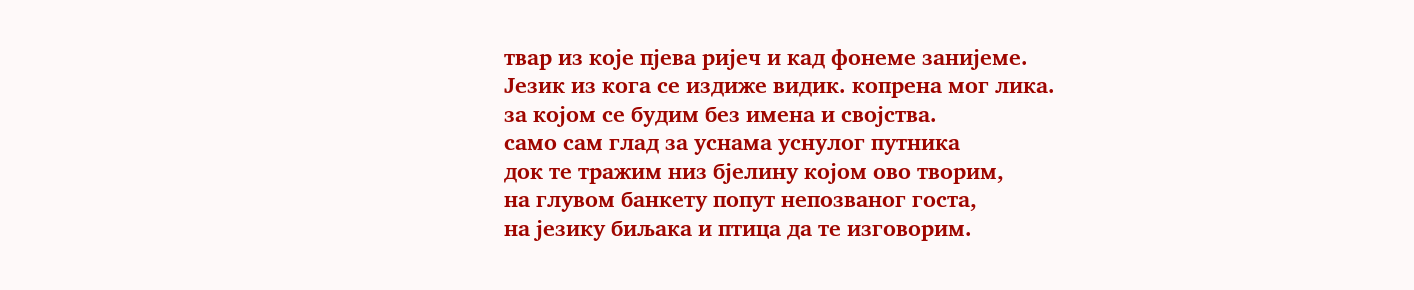твар из које пјева ријеч и кад фонеме занијеме.
Језик из кога се издиже видик. копрена мог лика.
за којом се будим без имена и својства.
само сам глад за уснама уснулог путника
док те тражим низ бјелину којом ово творим,
на глувом банкету попут непозваног госта,
на језику биљака и птица да те изговорим.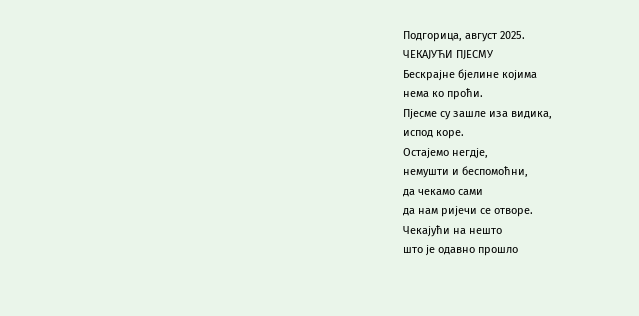Подгорица, август 2025.
ЧЕКАЈУЋИ ПЈЕСМУ
Бескрајне бјелине којима
нема ко проћи.
Пјесме су зашле иза видика,
испод коре.
Остајемо негдје,
немушти и беспомоћни,
да чекамо сами
да нам ријечи се отворе.
Чекајући на нешто
што је одавно прошло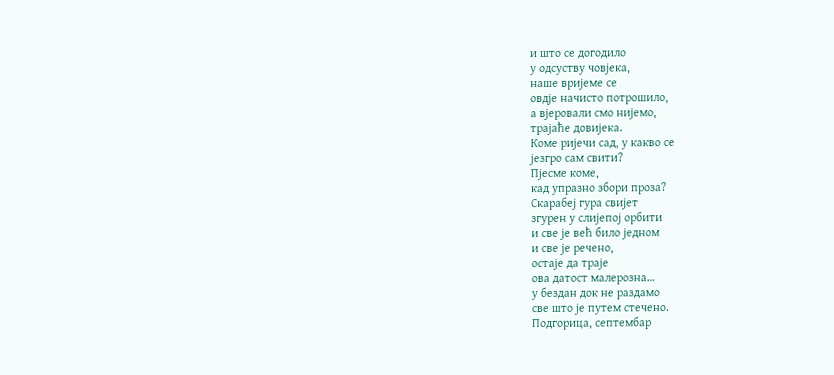и што се догодило
у одсуству човјека,
наше вријеме се
овдје начисто потрошило,
а вјеровали смо нијемо,
трајаће довијека.
Коме ријечи сад, у какво се
језгро сам свити?
Пјесме коме,
кад упразно збори проза?
Скарабеј гура свијет
згурен у слијепој орбити
и све је већ било једном
и све је речено,
остаје да траје
ова датост малерозна…
у бездан док не раздамо
све што је путем стечено.
Подгорица, септембар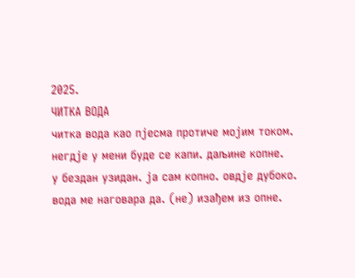2025.
ЧИТКА ВОДА
читка вода као пјесма протиче мојим током.
негдје у мени буде се капи. даљине копне.
у бездан узидан. ја сам копно. овдје дубоко.
вода ме наговара да. (не) изађем из опне.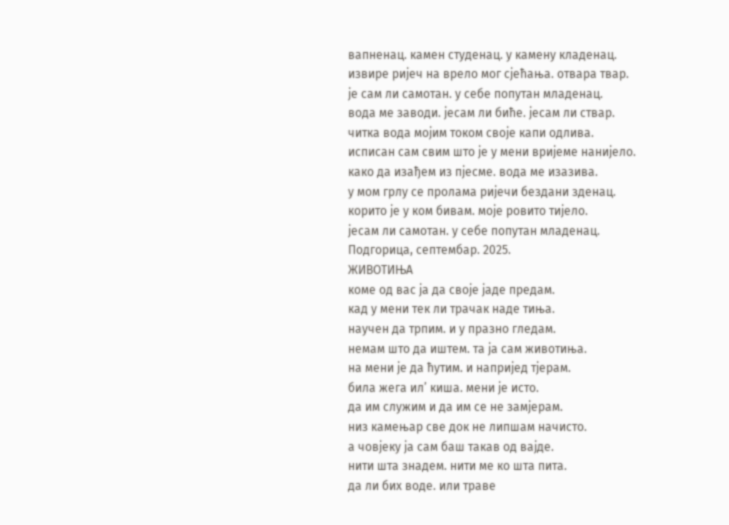вапненац. камен студенац. у камену кладенац.
извире ријеч на врело мог сјећања. отвара твар.
је сам ли самотан. у себе попутан младенац.
вода ме заводи. јесам ли биће. јесам ли ствар.
читка вода мојим током своје капи одлива.
исписан сам свим што је у мени вријеме нанијело.
како да изађем из пјесме. вода ме изазива.
у мом грлу се пролама ријечи бездани зденац.
корито је у ком бивам. моје ровито тијело.
јесам ли самотан. у себе попутан младенац.
Подгорица, септембар. 2025.
ЖИВОТИЊА
коме од вас ја да своје јаде предам.
кад у мени тек ли трачак наде тиња.
научен да трпим. и у празно гледам.
немам што да иштем. та ја сам животиња.
на мени је да ћутим. и напријед тјерам.
била жега ил’ киша. мени је исто.
да им служим и да им се не замјерам.
низ камењар све док не липшам начисто.
а човјеку ја сам баш такав од вајде.
нити шта знадем. нити ме ко шта пита.
да ли бих воде. или траве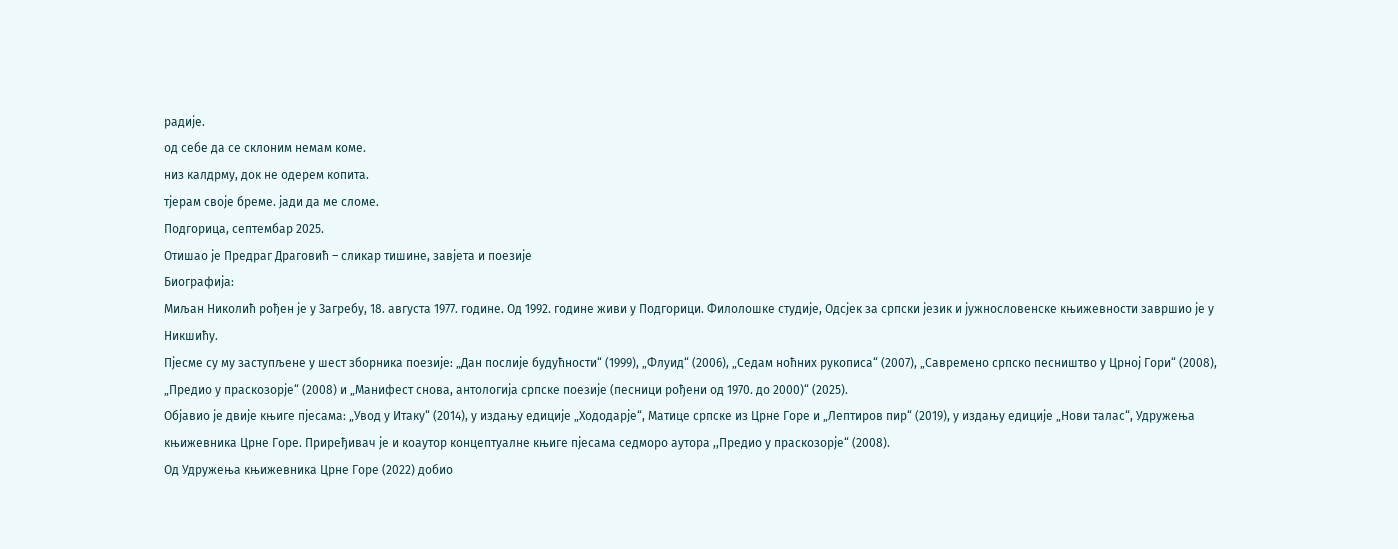радије.
од себе да се склоним немам коме.
низ калдрму, док не одерем копита.
тјерам своје бреме. јади да ме сломе.
Подгорица, септембар 2025.
Отишао је Предраг Драговић – сликар тишине, завјета и поезије
Биографија:
Миљан Николић рођен је у Загребу, 18. августа 1977. године. Од 1992. године живи у Подгорици. Филолошке студије, Одсјек за српски језик и јужнословенске књижевности завршио је у Никшићу.
Пјесме су му заступљене у шест зборника поезије: „Дан послије будућности“ (1999), „Флуид“ (2006), „Седам ноћних рукописа“ (2007), „Савремено српско песништво у Црној Гори“ (2008), „Предио у праскозорје“ (2008) и „Манифест снова, антологија српске поезије (песници рођени од 1970. до 2000)“ (2025).
Објавио је двије књиге пјесама: „Увод у Итаку“ (2014), у издању едиције „Хододарје“, Матице српске из Црне Горе и „Лептиров пир“ (2019), у издању едиције „Нови талас“, Удружења књижевника Црне Горе. Приређивач је и коаутор концептуалне књиге пјесама седморо аутора ,,Предио у праскозорје“ (2008).
Од Удружења књижевника Црне Горе (2022) добио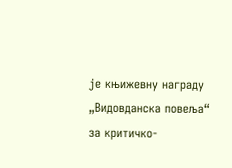је књижевну награду „Видовданска повеља“ за критичко-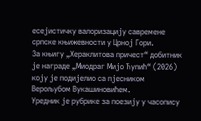есејистичку валоризацију савремене српске књижевности у Црној Гори.
За књигу „Хераклитова причест“ добитник је награде „Миодраг Мијо Ћупић“ (2026) коју је подијелио са пјесником Верољубом Вукашиновићем.
Уредник је рубрике за поезију у часопису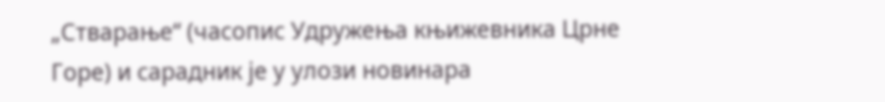„Стварање“ (часопис Удружења књижевника Црне Горе) и сарадник је у улози новинара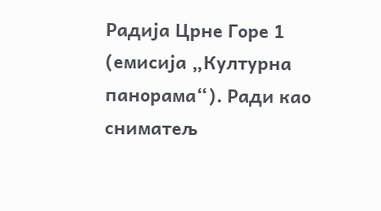Радија Црне Горе 1 (емисија „Културна панорама“). Ради као сниматељ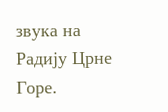звука на Радију Црне Горе.